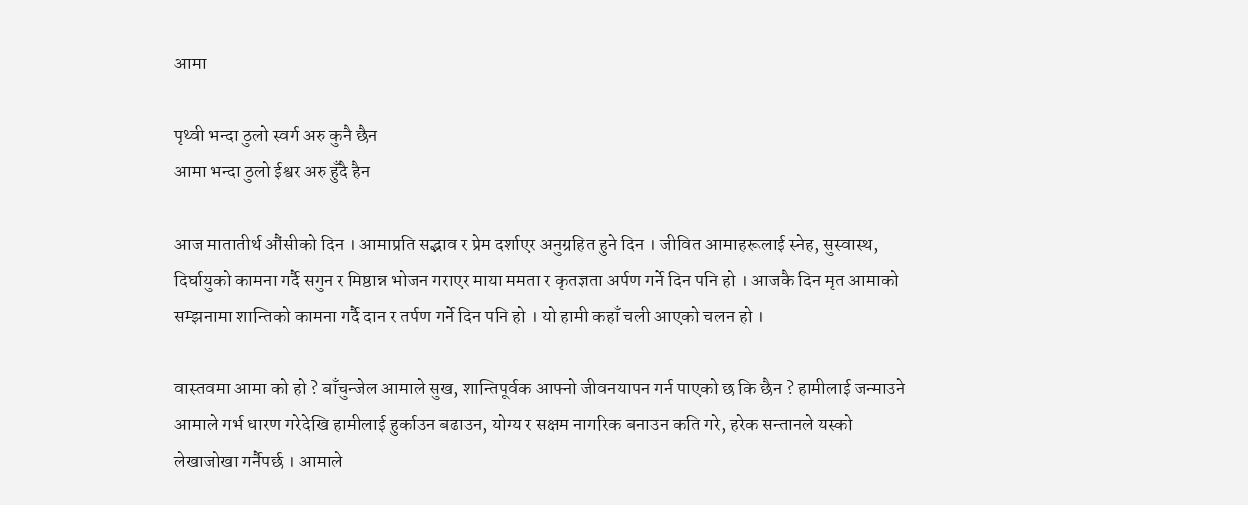आमा

पृथ्वी भन्दा ठुलो स्वर्ग अरु कुनै छैन
आमा भन्दा ठुलो ईश्वर अरु हुँदै हैन

आज मातातीर्थ औंसीको दिन । आमाप्रति सद्भाव र प्रेम दर्शाएर अनुग्रहित हुने दिन । जीवित आमाहरूलाई स्नेह, सुस्वास्थ, दिर्घायुको कामना गर्दै सगुन र मिष्ठान्न भोजन गराएर माया ममता र कृतज्ञता अर्पण गर्ने दिन पनि हो । आजकै दिन मृत आमाको सम्झनामा शान्तिको कामना गर्दै दान र तर्पण गर्ने दिन पनि हो । यो हामी कहाँ चली आएको चलन हो ।

वास्तवमा आमा को हो ? बाँचुन्जेल आमाले सुख, शान्तिपूर्वक आफ्नो जीवनयापन गर्न पाएको छ कि छैन ? हामीलाई जन्माउने आमाले गर्भ धारण गरेदेखि हामीलाई हुर्काउन बढाउन, योग्य र सक्षम नागरिक बनाउन कति गरे, हरेक सन्तानले यस्को लेखाजोखा गर्नैपर्छ । आमाले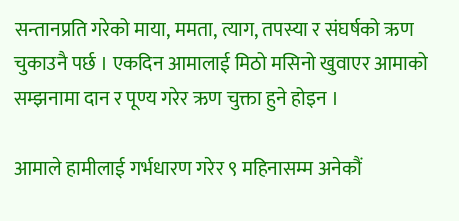सन्तानप्रति गरेको माया, ममता, त्याग, तपस्या र संघर्षको ऋण चुकाउनै पर्छ । एकदिन आमालाई मिठो मसिनो खुवाएर आमाको सम्झनामा दान र पूण्य गरेर ऋण चुक्ता हुने होइन ।

आमाले हामीलाई गर्भधारण गरेर ९ महिनासम्म अनेकौं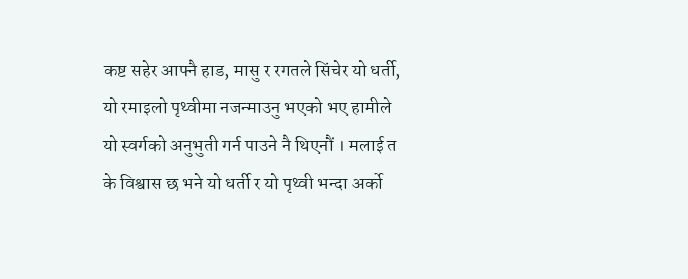कष्ट सहेर आफ्नै हाड, मासु र रगतले सिंचेर यो धर्ती, यो रमाइलो पृथ्वीमा नजन्माउनु भएको भए हामीले यो स्वर्गको अनुभुती गर्न पाउने नै थिएनौं । मलाई त के विश्वास छ भने यो धर्ती र यो पृथ्वी भन्दा अर्को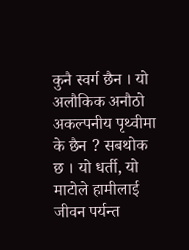कुनै स्वर्ग छैन । यो अलौकिक अनौठो अकल्पनीय पृथ्वीमा के छैन ? सबथोक छ । यो धर्ती, यो माटोले हामीलाई जीवन पर्यन्त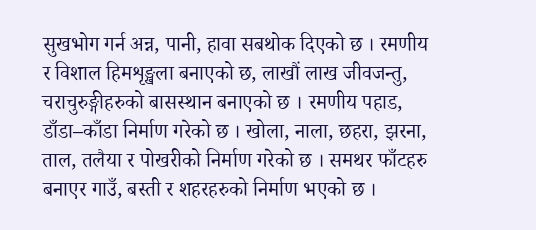सुखभोग गर्न अन्न, पानी, हावा सबथोक दिएको छ । रमणीय र विशाल हिमशृङ्खला बनाएको छ, लाखौं लाख जीवजन्तु, चराचुरुङ्गीहरुको बासस्थान बनाएको छ । रमणीय पहाड, डाँडा–काँडा निर्माण गरेको छ । खोला, नाला, छहरा, झरना, ताल, तलैया र पोखरीको निर्माण गरेको छ । समथर फाँटहरु बनाएर गाउँ, बस्ती र शहरहरुको निर्माण भएको छ ।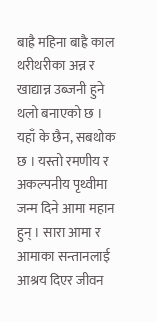बाह्रै महिना बाह्रै काल थरीथरीका अन्न र खाद्यान्न उब्जनी हुने थलो बनाएको छ । यहाँ के छैन, सबथोक छ । यस्तो रमणीय र अकल्पनीय पृथ्वीमा जन्म दिने आमा महान हुन् । सारा आमा र आमाका सन्तानलाई आश्रय दिएर जीवन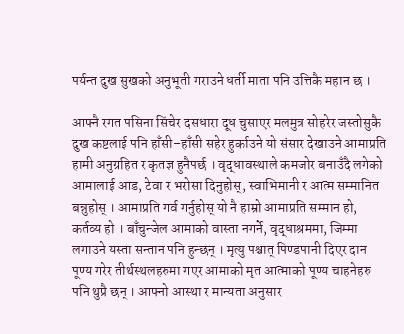पर्यन्त दुख सुखको अनुभूती गराउने धर्ती माता पनि उत्तिकै महान छ ।

आफ्नै रगत पसिना सिंचेर दसधारा दूध चुसाएर मलमुत्र सोहरेर जस्तोसुकै दुख कष्टलाई पनि हाँसी–हाँसी सहेर हुर्काउने यो संसार देखाउने आमाप्रति हामी अनुग्रहित र कृतज्ञ हुनैपर्छ । वृद्धावस्थाले कमजोर बनाउँदै लगेको आमालाई आड, टेवा र भरोसा दिनुहोस्, स्वाभिमानी र आत्म सम्मानित बन्नुहोस् । आमाप्रति गर्व गर्नुहोस् यो नै हाम्रो आमाप्रति सम्मान हो, कर्तव्य हो । बाँचुन्जेल आमाको वास्ता नगर्ने, वृद्धाश्रममा, जिम्मा लगाउने यस्ता सन्तान पनि हुन्छन् । मृत्यु पश्चात् पिण्डपानी दिएर दान पूण्य गरेर तीर्थस्थलहरुमा गएर आमाको मृत आत्माको पूण्य चाहनेहरु पनि थुप्रै छन् । आफ्नो आस्था र मान्यता अनुसार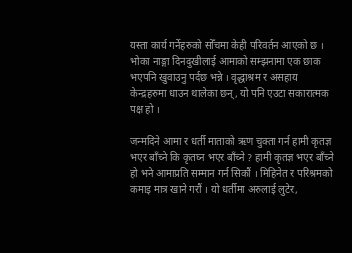यस्ता कार्य गर्नेहरुको सोँचमा केही परिवर्तन आएको छ । भोका नाङ्गा दिनदुखीलाई आमाको सम्झनामा एक छाक भएपनि खुवाउनु पर्दछ भन्ने । वृद्धाश्रम र असहाय केन्द्रहरुमा धाउन थालेका छन्, यो पनि एउटा सकारात्मक पक्ष हो ।

जन्मदिने आमा र धर्ती माताको ऋण चुक्ता गर्न हामी कृतज्ञ भएर बाँच्ने कि कृतघ्न भएर बाँच्ने ? हामी कृतज्ञ भएर बाँच्ने हो भने आमाप्रति सम्मान गर्न सिकौं । मिहिनेत र परिश्रमको कमाइ मात्र खाने गरौं । यो धर्तीमा अरुलाई लुटेर,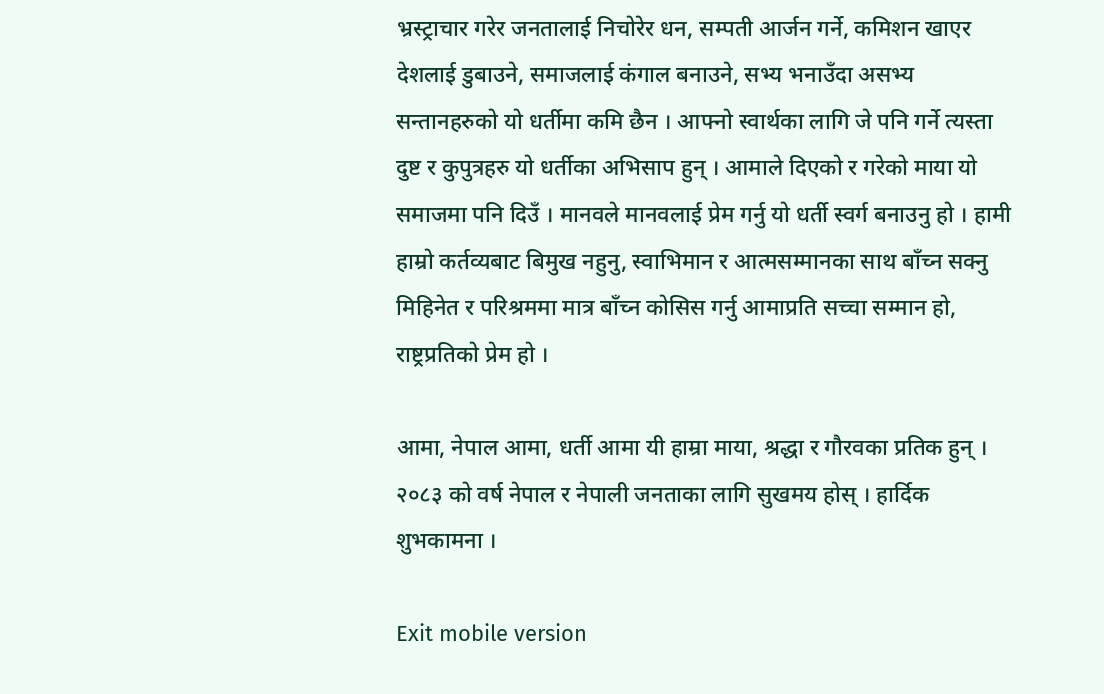भ्रस्ट्राचार गरेर जनतालाई निचोरेर धन, सम्पती आर्जन गर्ने, कमिशन खाएर देशलाई डुबाउने, समाजलाई कंगाल बनाउने, सभ्य भनाउँदा असभ्य सन्तानहरुको यो धर्तीमा कमि छैन । आफ्नो स्वार्थका लागि जे पनि गर्ने त्यस्ता दुष्ट र कुपुत्रहरु यो धर्तीका अभिसाप हुन् । आमाले दिएको र गरेको माया यो समाजमा पनि दिउँ । मानवले मानवलाई प्रेम गर्नु यो धर्ती स्वर्ग बनाउनु हो । हामी हाम्रो कर्तव्यबाट बिमुख नहुनु, स्वाभिमान र आत्मसम्मानका साथ बाँच्न सक्नु मिहिनेत र परिश्रममा मात्र बाँच्न कोसिस गर्नु आमाप्रति सच्चा सम्मान हो, राष्ट्रप्रतिको प्रेम हो ।

आमा, नेपाल आमा, धर्ती आमा यी हाम्रा माया, श्रद्धा र गौरवका प्रतिक हुन् । २०८३ को वर्ष नेपाल र नेपाली जनताका लागि सुखमय होस् । हार्दिक शुभकामना ।

Exit mobile version